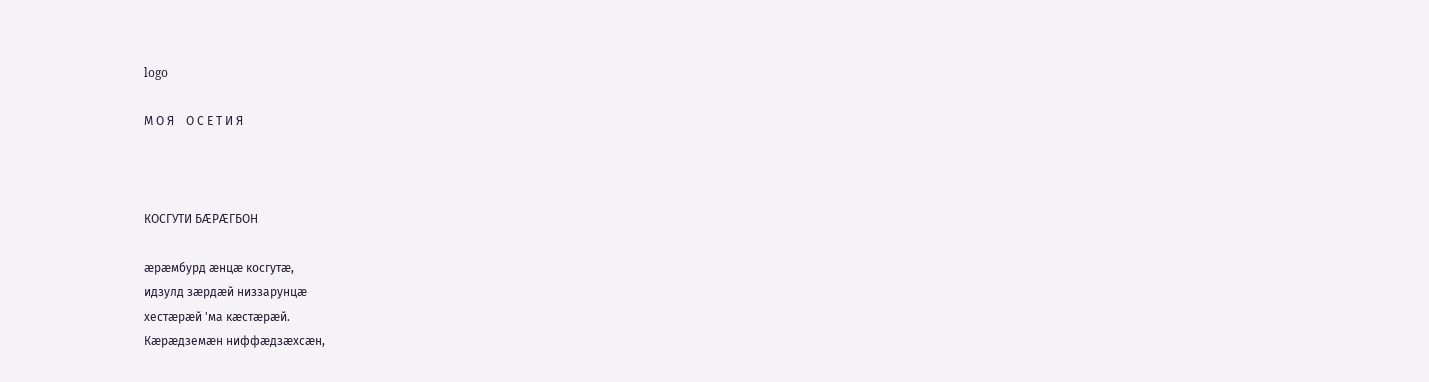logo

М О Я    О С Е Т И Я



КОСГУТИ БÆРÆГБОН

æрæмбурд æнцæ косгутæ,
идзулд зæрдæй низзарунцæ
хестæрæй 'ма кæстæрæй.
Кæрæдземæн ниффæдзæхсæн,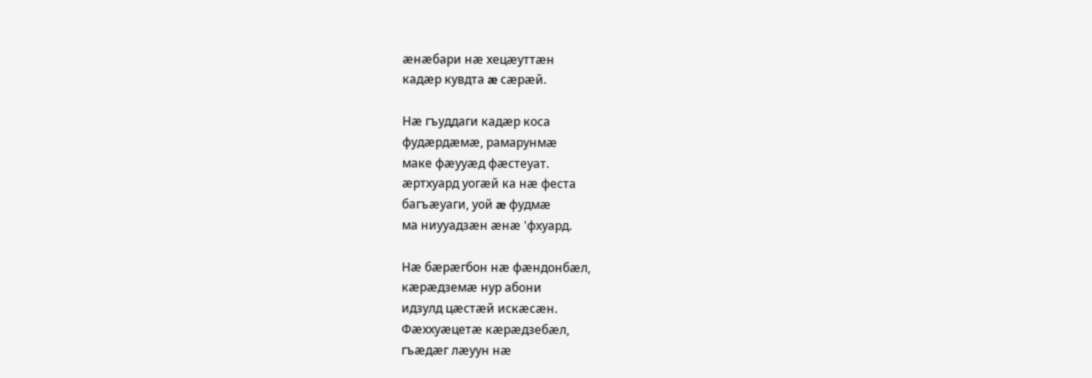æнæбари нæ хецæуттæн
кадæр кувдта æ сæрæй.

Нæ гъуддаги кадæр коса
фудæрдæмæ, рамарунмæ
маке фæууæд фæстеуат.
æртхуард уогæй ка нæ феста
багъæуаги, уой æ фудмæ
ма ниууадзæн æнæ 'фхуард.

Нæ бæрæгбон нæ фæндонбæл,
кæрæдземæ нур абони
идзулд цæстæй искæсæн.
Фæххуæцетæ кæрæдзебæл,
гъæдæг лæуун нæ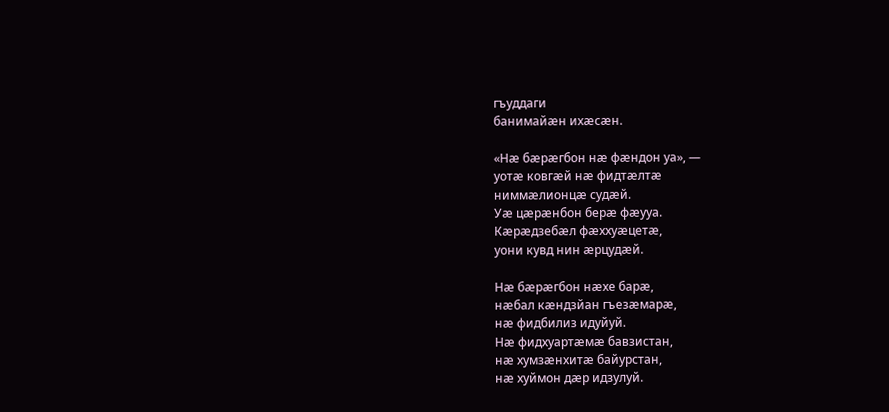гъуддаги
банимайæн ихæсæн.

«Нæ бæрæгбон нæ фæндон уа», —
уотæ ковгæй нæ фидтæлтæ
ниммæлионцæ судæй.
Уæ цæрæнбон берæ фæууа.
Кæрæдзебæл фæххуæцетæ,
уони кувд нин æрцудæй.

Нæ бæрæгбон нæхе барæ,
нæбал кæндзйан гъезæмарæ,
нæ фидбилиз идуйуй.
Нæ фидхуартæмæ бавзистан,
нæ хумзæнхитæ байурстан,
нæ хуймон дæр идзулуй.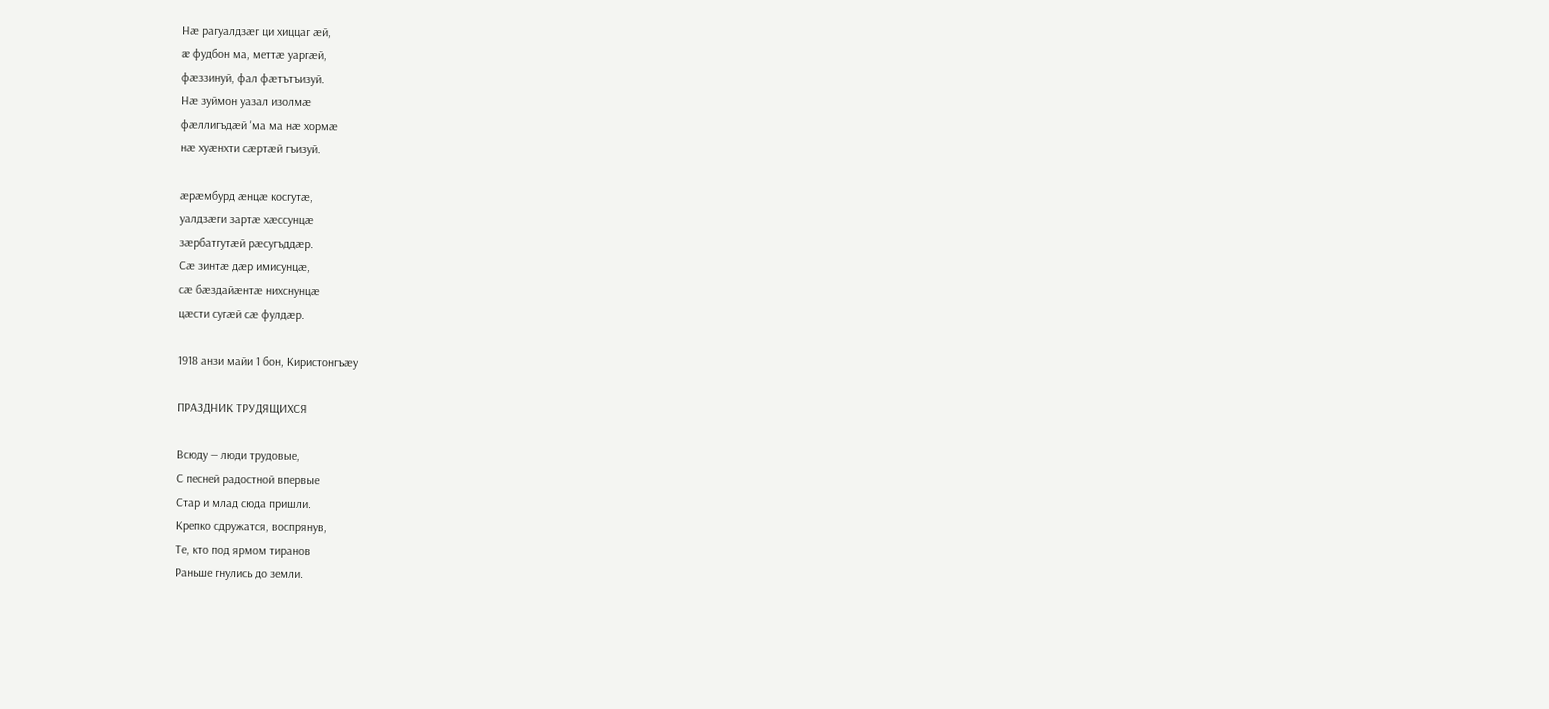Нæ рагуалдзæг ци хиццаг æй,
æ фудбон ма, меттæ уаргæй,
фæззинуй, фал фæтътъизуй.
Нæ зуймон уазал изолмæ
фæллигъдæй 'ма ма нæ хормæ
нæ хуæнхти сæртæй гъизуй.

æрæмбурд æнцæ косгутæ,
уалдзæги зартæ хæссунцæ
зæрбатгутæй рæсугъддæр.
Сæ зинтæ дæр имисунцæ,
сæ бæздайæнтæ нихснунцæ
цæсти сугæй сæ фулдæр.

1918 анзи майи 1 бон, Киристонгъæу

ПРАЗДНИК ТРУДЯЩИХСЯ

Всюду — люди трудовые,
С песней радостной впервые
Стар и млад сюда пришли.
Крепко сдружатся, воспрянув,
Те, кто под ярмом тиранов
Раньше гнулись до земли.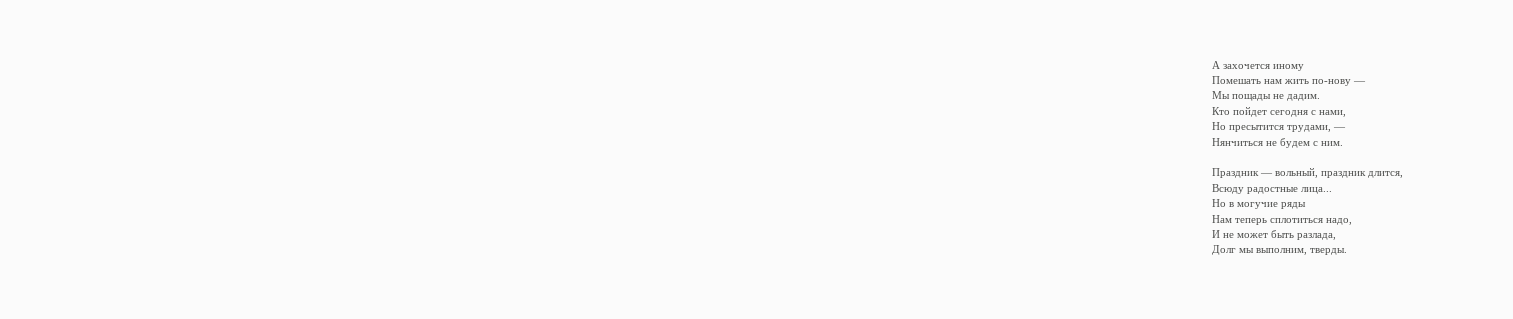А захочется иному
Помешать нам жить по-нову —
Мы пощады не дадим.
Кто пойдет сегодня с нами,
Но пресытится трудами, —
Нянчиться не будем с ним.

Праздник — вольный, праздник длится,
Всюду радостные лица...
Но в могучие ряды
Нам теперь сплотиться надо,
И не может быть разлада,
Долг мы выполним, тверды.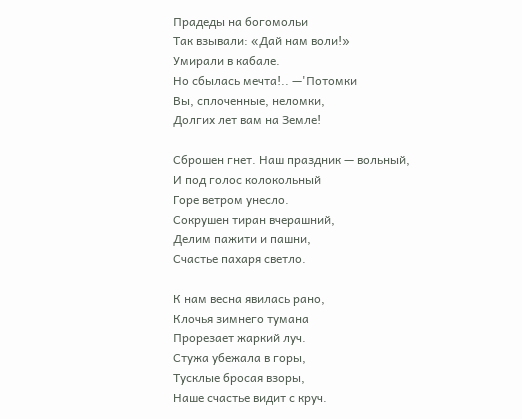Прадеды на богомольи
Так взывали: «Дай нам воли!»
Умирали в кабале.
Но сбылась мечта!.. —'Потомки
Вы, сплоченные, неломки,
Долгих лет вам на Земле!

Сброшен гнет. Наш праздник — вольный,
И под голос колокольный
Горе ветром унесло.
Сокрушен тиран вчерашний,
Делим пажити и пашни,
Счастье пахаря светло.

К нам весна явилась рано,
Клочья зимнего тумана
Прорезает жаркий луч.
Стужа убежала в горы,
Тусклые бросая взоры,
Наше счастье видит с круч.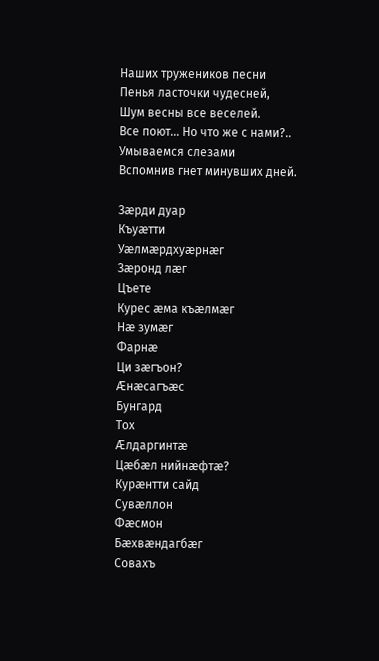Наших тружеников песни
Пенья ласточки чудесней,
Шум весны все веселей.
Все поют... Но что же с нами?..
Умываемся слезами
Вспомнив гнет минувших дней.

Зæрди дуар
Къуæтти
Уæлмæрдхуæрнæг
Зæронд лæг
Цъете
Курес æма къæлмæг
Нæ зумæг
Фарнæ
Ци зæгъон?
Æнæсагъæс
Бунгард
Тох
Æлдаргинтæ
Цæбæл нийнæфтæ?
Курæнтти сайд
Сувæллон
Фæсмон
Бæхвæндагбæг
Совахъ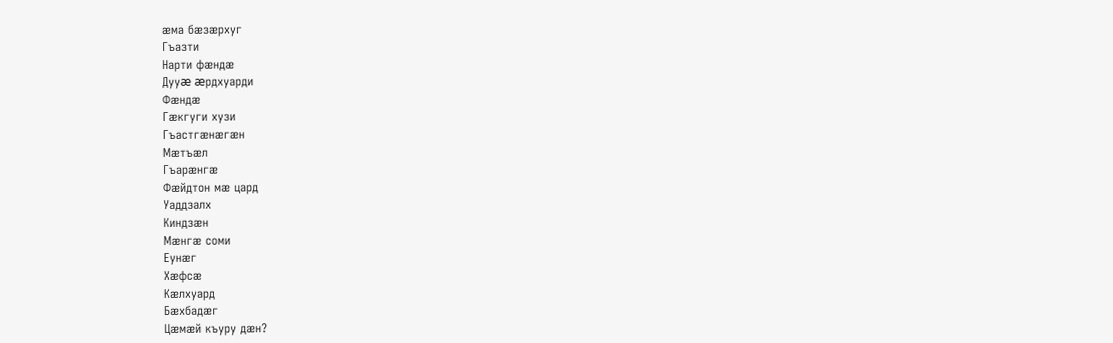æма бæзæрхуг
Гъазти
Нарти фæндæ
Дууæ æрдхуарди
Фæндæ
Гæкгуги хузи
Гъастгæнæгæн
Мæтъæл
Гъарæнгæ
Фæйдтон мæ цард
Уаддзалх
Киндзæн
Мæнгæ соми
Еунæг
Хæфсæ
Кæлхуард
Бæхбадæг
Цæмæй къуру дæн?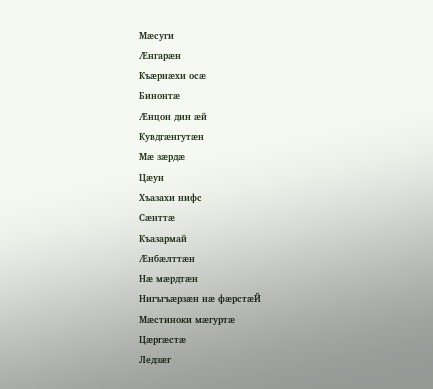Мæсуги
Æнгарæн
Къæрнæхи осæ
Бинонтæ
Æнцон дин æй
Кувдгæнгутæн
Мæ зæрдæ
Цæун
Хъазахи нифс
Сæнттæ
Къазармай
Æнбæлттæн
Нæ мæрдтæн
Нигъгъæрзæн нæ фæрстæЙ
Мæстиноки мæгуртæ
Цæргæстæ
Ледзæг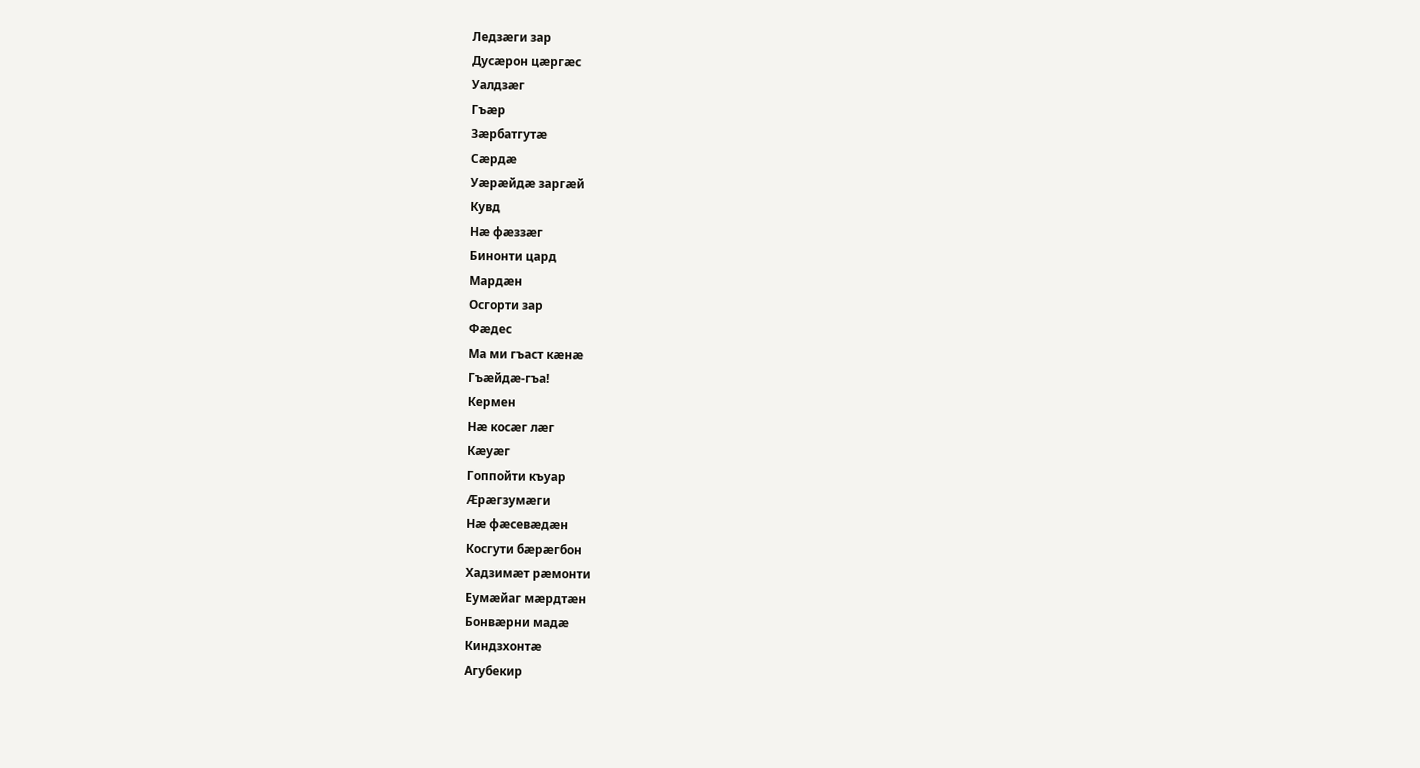Ледзæги зар
Дусæрон цæргæс
Уалдзæг
Гъæр
Зæрбатгутæ
Сæрдæ
Уæрæйдæ заргæй
Кувд
Нæ фæззæг
Бинонти цард
Мардæн
Осгорти зар
Фæдес
Ма ми гъаст кæнæ
Гъæйдæ-гъа!
Кермен
Нæ косæг лæг
Кæуæг
Гоппойти къуар
Æрæгзумæги
Нæ фæсевæдæн
Косгути бæрæгбон
Хадзимæт рæмонти
Еумæйаг мæрдтæн
Бонвæрни мадæ
Киндзхонтæ
Агубекир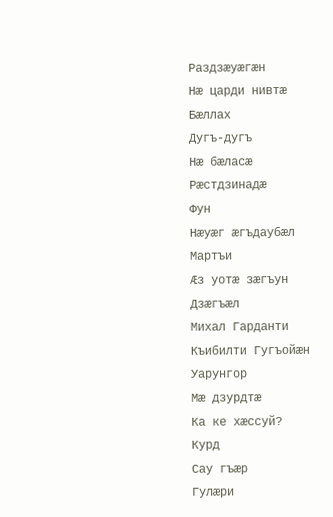Раздзæуæгæн
Нæ царди нивтæ
Бæллах
Дугъ-дугъ
Нæ бæласæ
Рæстдзинадæ
Фун
Нæуæг æгъдаубæл
Мартъи
Æз уотæ зæгъун
Дзæгъæл
Михал Гарданти
Къибилти Гугъойæн
Уарунгор
Мæ дзурдтæ
Ка ке хæссуй?
Курд
Сау гъæр
Гулæри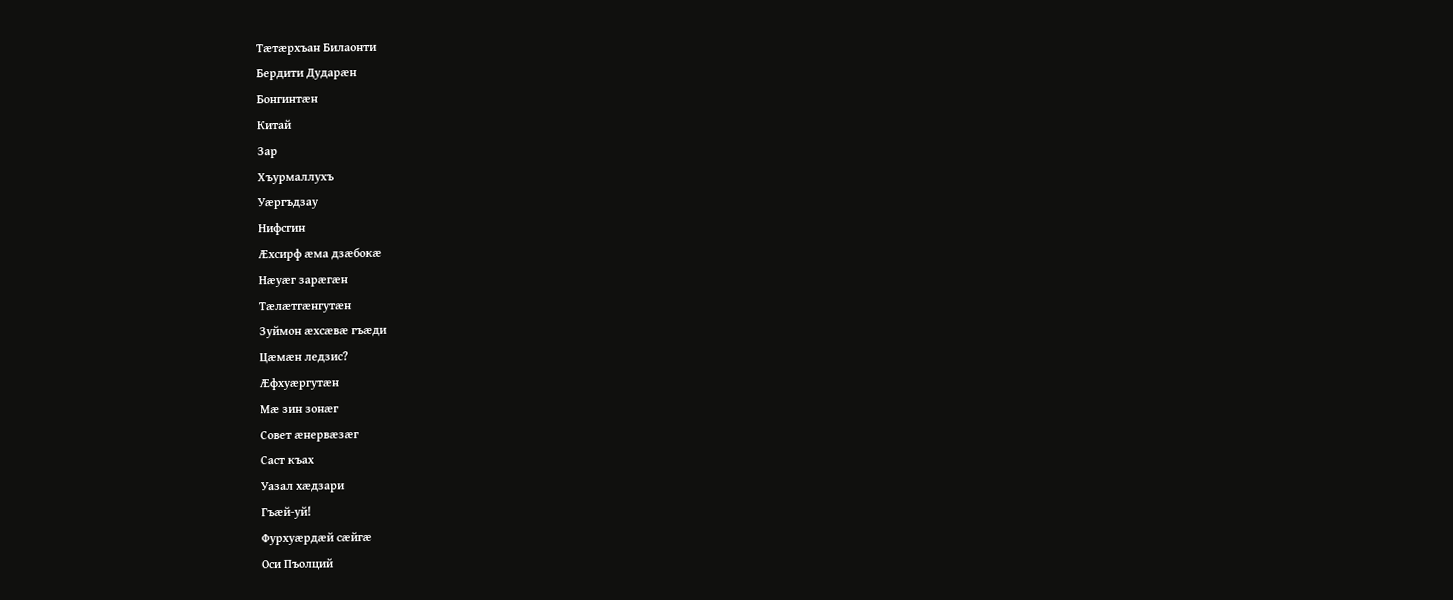Тæтæрхъан Билаонти
Бердити Дударæн
Бонгинтæн
Китай
Зар
Хъурмаллухъ
Уæргъдзау
Нифсгин
Æхсирф æма дзæбокæ
Нæуæг зарæгæн
Тæлæтгæнгутæн
Зуймон æхсæвæ гъæди
Цæмæн ледзис?
Æфхуæргутæн
Мæ зин зонæг
Совет æнервæзæг
Саст къах
Уазал хæдзари
Гъæй-уй!
Фурхуæрдæй сæйгæ
Оси Пъолций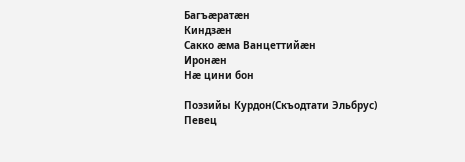Багъæратæн
Киндзæн
Сакко æма Ванцеттийæн
Иронæн
Нæ цини бон

Поэзийы Курдон(Скъодтати Эльбрус)
Певец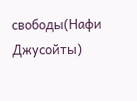свободы(Нафи Джусойты)